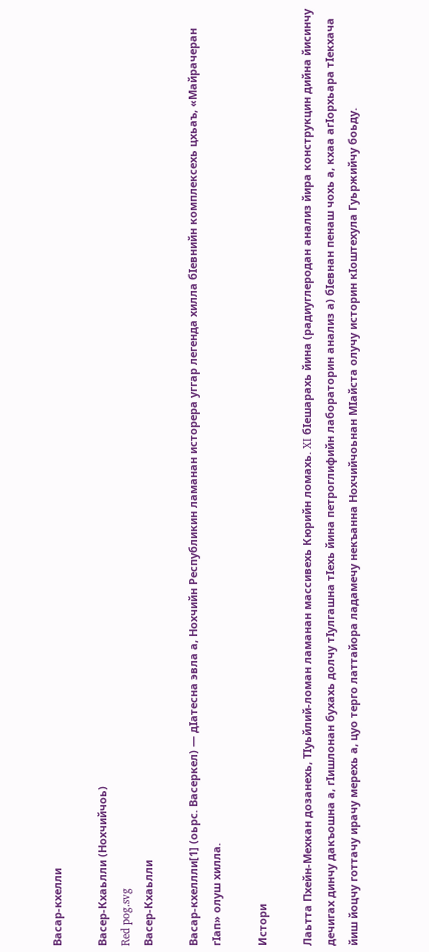Васар-кхелли

Васер-Кхаьлли (Нохчийчоь)
Red pog.svg
Васер-Кхаьлли

Васар-кхеллли[1] (оьрс. Васеркел) — дӀатесна эвла а, Нохчийн Республикин ламанан исторера уггар легенда хилла бӀевнийн комплексехь цхьаъ, «Майрачеран гӀап» олуш хилла.

Истори

Лаьтта Пхейн-Мехкан дозанехь, ТӀуьйлий-ломан ламанан массивехь Кюрийн ломахь. XI бӀешарахь йина (радиуглеродан анализ йира конструкцин дийна йисинчу дечигах динчу дакъошна а, гӀишлонан бухахь долчу тӀулгашна тӀехь йина петроглифийн лабораторин анализ а) бӀевнан пенаш чохь а, кхаа агӀорхьара тӀекхача йиш йоцчу готтачу ирачу мерехь а, цуо терго латтайора ладамечу некъанна Нохчийчоьнан МӀайста олучу историн кӀоштехула Гуьржийчу боьду.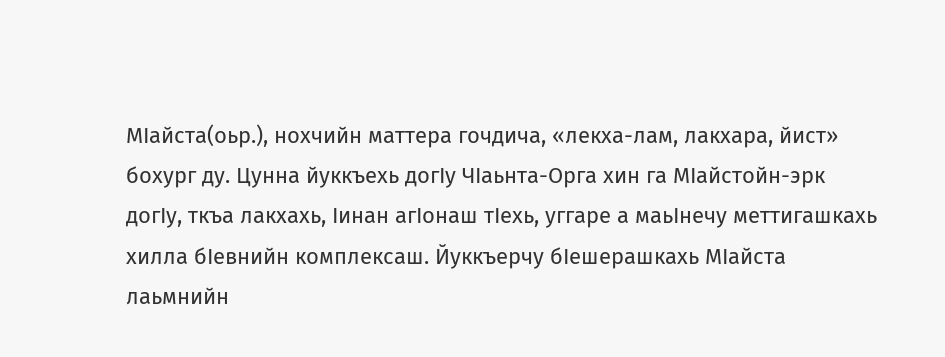МӀайста(оьр.), нохчийн маттера гочдича, «лекха-лам, лакхара, йист» бохург ду. Цунна йуккъехь догӀу ЧӀаьнта-Орга хин га МӀайстойн-эрк догӀу, ткъа лакхахь, Ӏинан агӀонаш тӀехь, уггаре а маьӀнечу меттигашкахь хилла бӀевнийн комплексаш. Йуккъерчу бӀешерашкахь МӀайста лаьмнийн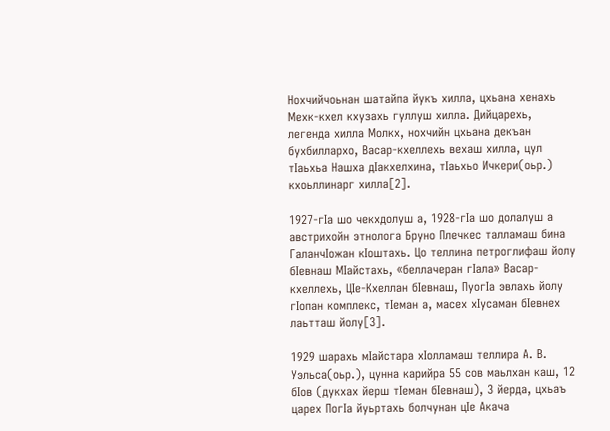Нохчийчоьнан шатайпа йукъ хилла, цхьана хенахь Мехк-кхел кхузахь гуллуш хилла. Дийцарехь, легенда хилла Молкх, нохчийн цхьана декъан бухбиллархо, Васар-кхеллехь вехаш хилла, цул тӀаьхьа Нашха дӀакхелхина, тӀаьхьо Ичкери(оьр.) кхоьллинарг хилла[2].

1927-гӀа шо чекхдолуш а, 1928-гӀа шо долалуш а австрихойн этнолога Бруно Плечкес талламаш бина ГаланчӀожан кӀоштахь. Цо теллина петроглифаш йолу бӀевнаш МӀайстахь, «беллачеран гӀала» Васар-кхеллехь, ЦӀе-Кхеллан бӀевнаш, ПуогӀа эвлахь йолу гӀопан комплекс, тӀеман а, масех хӀусаман бӀевнех лаьтташ йолу[3].

1929 шарахь мӀайстара хӀолламаш теллира А. В. Уэльса(оьр.), цунна карийра 55 сов маьлхан каш, 12 бӀов (дукхах йерш тӀеман бӀевнаш), 3 йерда, цхьаъ царех ПогӀа йуьртахь болчунан цӀе Акача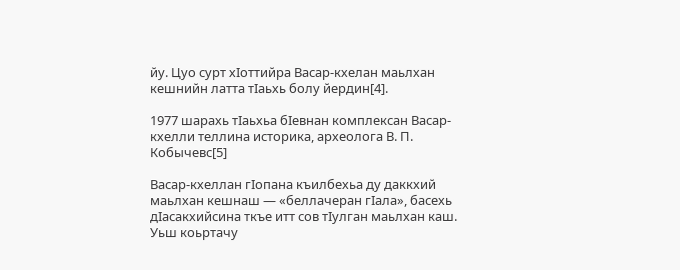йу. Цуо сурт хӀоттийра Васар-кхелан маьлхан кешнийн латта тӀаьхь болу йердин[4].

1977 шарахь тӀаьхьа бӀевнан комплексан Васар-кхелли теллина историка, археолога В. П. Кобычевс[5]

Васар-кхеллан гӀопана къилбехьа ду даккхий маьлхан кешнаш — «беллачеран гӀала», басехь дӀасакхийсина ткъе итт сов тӀулган маьлхан каш. Уьш коьртачу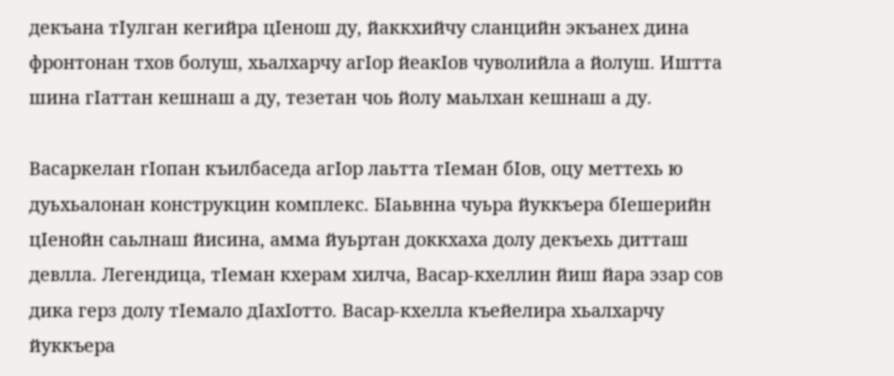декъана тӀулган кегийра цӀенош ду, йаккхийчу сланцийн экъанех дина фронтонан тхов болуш, хьалхарчу агӀор йеакӀов чуволийла а йолуш. Иштта шина гӀаттан кешнаш а ду, тезетан чоь йолу маьлхан кешнаш а ду.

Васаркелан гӀопан къилбаседа агӀор лаьтта тӀеман бӀов, оцу меттехь ю дуьхьалонан конструкцин комплекс. БӀаьвнна чуьра йуккъера бӀешерийн цӀенойн саьлнаш йисина, амма йуьртан доккхаха долу декъехь дитташ девлла. Легендица, тӀеман кхерам хилча, Васар-кхеллин йиш йара эзар сов дика герз долу тӀемало дӀахӀотто. Васар-кхелла къейелира хьалхарчу йуккъера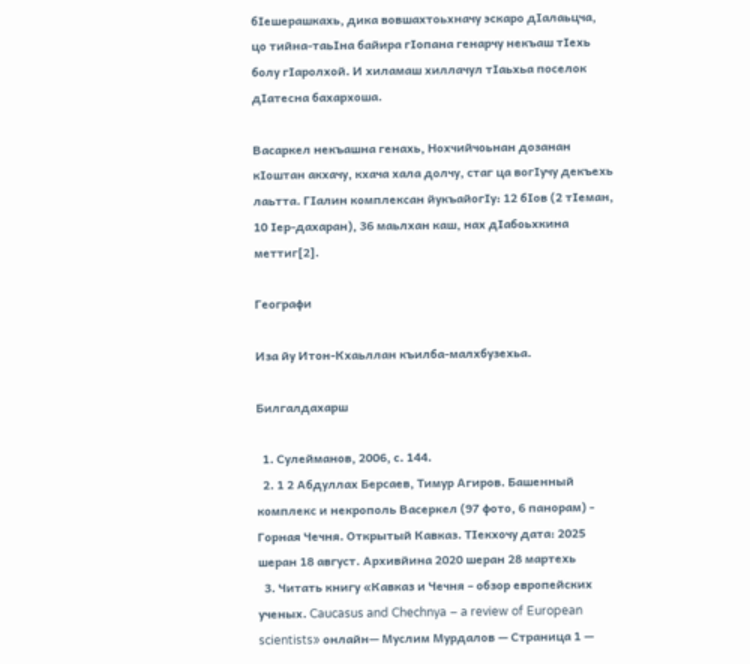бӀешерашкахь, дика вовшахтоьхначу эскаро дӀалаьцча, цо тийна-таьӀна байира гӀопана генарчу некъаш тӀехь болу гӀаролхой. И хиламаш хиллачул тӀаьхьа поселок дӀатесна бахархоша.

Васаркел некъашна генахь, Нохчийчоьнан дозанан кӀоштан акхачу, кхача хала долчу, стаг ца вогӀучу декъехь лаьтта. ГӀалин комплексан йукъайогӀу: 12 бӀов (2 тӀеман, 10 Ӏер-дахаран), 36 маьлхан каш, нах дӀабоьхкина меттиг[2].

Географи

Иза йу Итон-Кхаьллан къилба-малхбузехьа.

Билгалдахарш

  1. Сулейманов, 2006, с. 144.
  2. 1 2 Абдуллах Берсаев, Тимур Агиров. Башенный комплекс и некрополь Васеркел (97 фото, 6 панорам) - Горная Чечня. Открытый Кавказ. ТӀекхочу дата: 2025 шеран 18 август. Архивйина 2020 шеран 28 мартехь
  3. Читать книгу «Кавказ и Чечня – обзор европейских ученых. Caucasus and Chechnya – a review of European scientists» онлайн— Муслим Мурдалов — Страница 1 —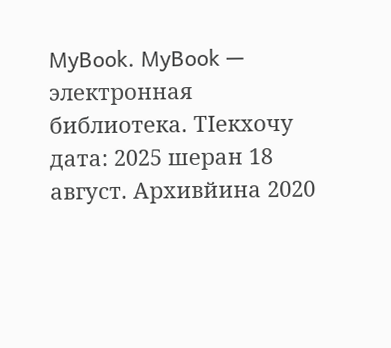MyBook. MyBook — электронная библиотека. ТӀекхочу дата: 2025 шеран 18 август. Архивйина 2020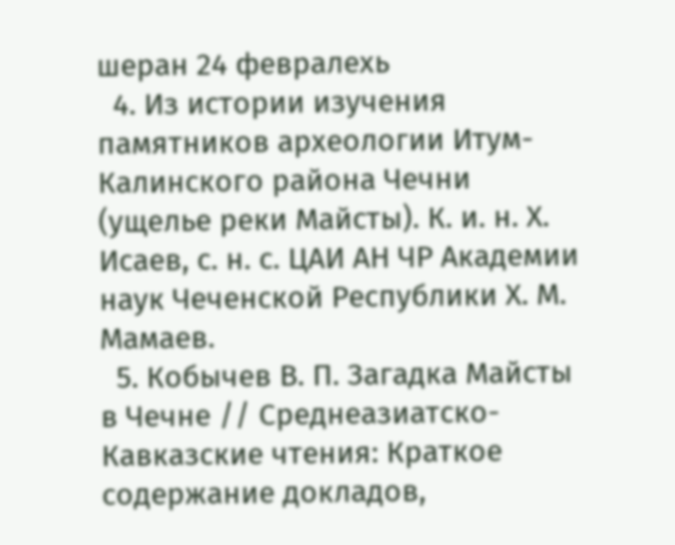шеран 24 февралехь
  4. Из истории изучения памятников археологии Итум-Калинского района Чечни (ущелье реки Майсты). К. и. н. Х. Исаев, с. н. с. ЦАИ АН ЧР Академии наук Чеченской Республики Х. М. Мамаев.
  5. Кобычев В. П. Загадка Майсты в Чечне // Среднеазиатско-Кавказские чтения: Краткое содержание докладов,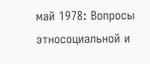май 1978: Вопросы этносоциальной и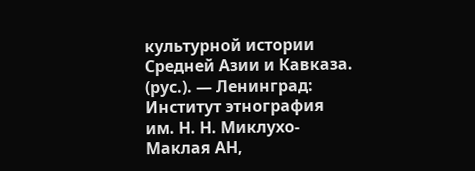культурной истории Средней Азии и Кавказа. (рус.). — Ленинград: Институт этнография им. Н. Н. Миклухо-Маклая АН,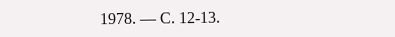1978. — С. 12-13.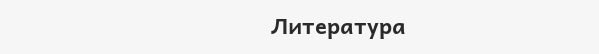Литература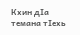Кхин дӀа темана тӀехь